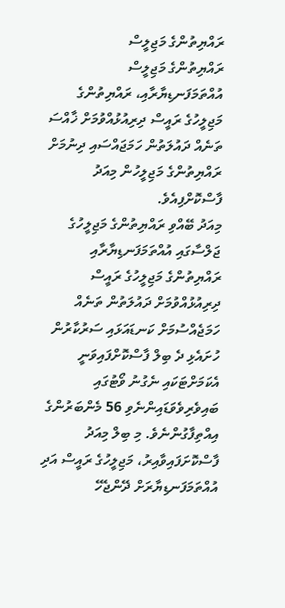ރައްޔިތުންގެ މަޖިލީސް
ރައްޔިތުންގެ މަޖިލީސް
އުއްތަމަފަނޑިޔާރާއި، ރައްޔިތުންގެ މަޖިލީހުގެ ރައީސް ދިރިއުޅުއްވުމަށް ޚާއްސަ ތަނެއް ދައުލަތުން ހަމަޖައްސައި ދިނުމަށް ރައްޔިތުންގެ މަޖިލީހުން މިއަދު ފާސްކޮށްފިއެވެ.
މިއަދު ބޭއްވި ރައްޔިތުންގެ މަޖިލީހުގެ ޖަލްސާގައި އުއްތަމަފަނޑިޔާރާއި ރައްޔިތުންގެ މަޖިލީހުގެ ރައީސް ދިރިއުޅުއްވުމަށް ދައުލަތުން ތަނެއް ހަމަޖެއްސުމަށް ކަނޑައަޅައި ސަރުކާރުން ހުށައެޅި ދެ ބިލް ފާސްކޮށްފައިވަނީ އެކަމަށްޓަކައި ނެގުނު ވޯޓުގައި ބައިވެރިވެވަޑައިންނެވި 56 މެންބަރުންގެ އިއްތިފާގުންނެވެ. މި ބިލް މިއަދު ފާސްކޮށަފައިވާއިރު، މަޖިލީހުގެ ރައީސް އަދި އުއްތަމަފަނޑިޔާރަށް ދޭންޖެހޭ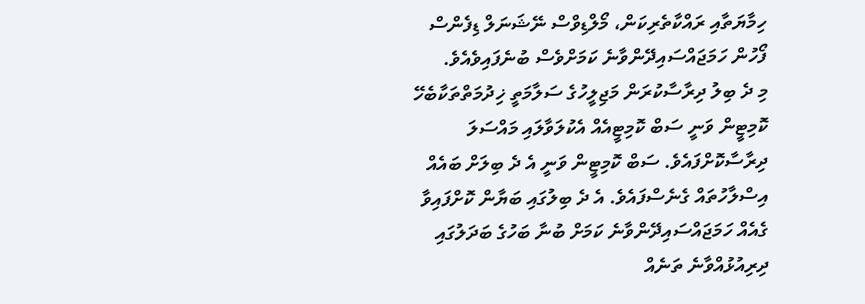ހިމާޔަތާއި ރައްކާތެރިކަން، މޯލްޑިވްސް ނޭޝަނަލް ޑިފެންސް ފޯހުން ހަމަޖައްސައިދޭންވާނެ ކަމަށްވެސް ބުނެފައިވެއެވެ.
މި ދެ ބިލު ދިރާސާކުރަން މަޖިލީހުގެ ސަލާމަތީ ޚިދުމަތްތަކާބެހޭ ކޮމިޓީން ވަނީ ސަބް ކޮމިޓީއެއް އެކުލަވާލައި މައްސަލަ ދިރާސާކޮށްފައެވެ. ސަބް ކޮމިޓީން ވަނީ އެ ދެ ބިލަށް ބައެއް އިސްލާހުތައް ގެނެސްފައެވެ. އެ ދެ ބިލުގައި ބަޔާން ކޮށްފައިވާ ގެއެއް ހަމަޖައްސައިދޭންވާނެ ކަމަށް ބުނާ ބަހުގެ ބަދަލުގައި ދިރިއުޅުއްވާނެ ތަނެއް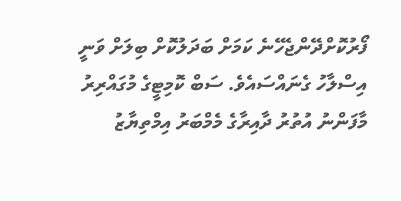ފޯރުކޮށްދޭންޖެހޭނެ ކަމަށް ބަދަލުކޮށް ބިލަށް ވަނީ އިސްލާހު ގެނައްސައެވެ. ސަބް ކޮމިޓީގެ މުގައްރިރު މާފަންނު އުތުރު ދާއިރާގެ މެމްބަރު އިމްތިޔާޒު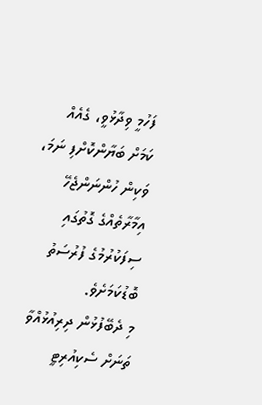ފަހުމީ ވިދާޅުވީ، ގެއެއް ކަމަށް ބަޔާންކޮށްފި ނަމަ، ވަކިން ހުންނަންޖެހޭ އިމާރާތެއްގެ ގޮތުގައި ސިފަކުރުމުގެ ފުރުސަތު ބޮޑުކަމަށެވެ.
މި ދެބޭފުޅުން ދިރިއުޅުއްވާ ތަނަށް ސެކިއުރިޓީ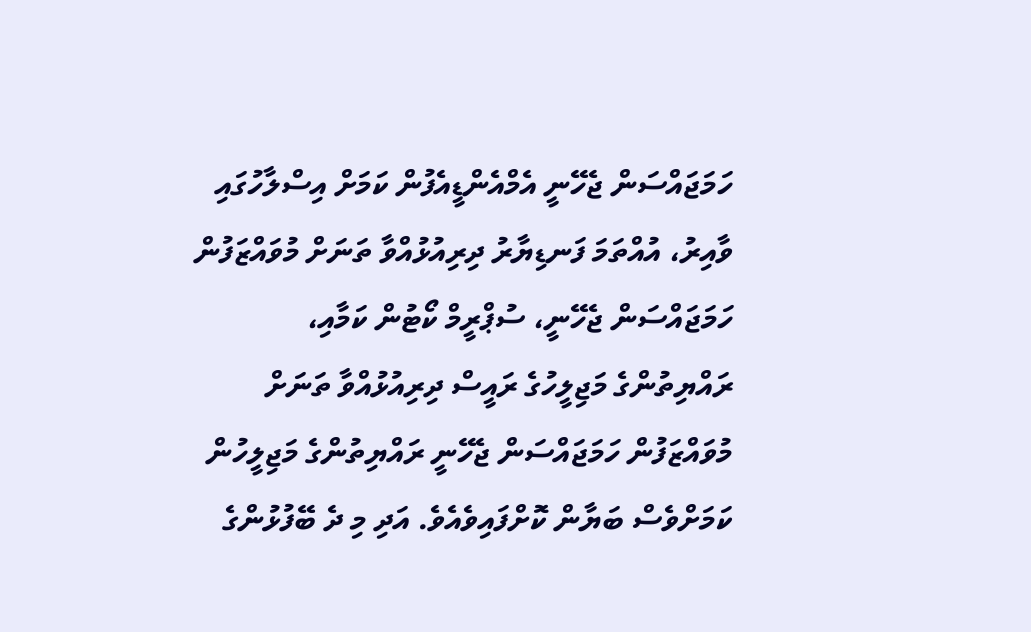ހަމަޖައްސަން ޖެހޭނީ އެމްއެންޑީއެފުން ކަމަށް އިސްލާހުގައި ވާއިރު، އުއްތަމަ ފަނޑިޔާރު ދިރިއުޅުއްވާ ތަނަށް މުވައްޒަފުން ހަމަޖައްސަން ޖެހޭނީ، ސުޕްރީމް ކޯޓުން ކަމާއި، ރައްޔިތުންގެ މަޖިލީހުގެ ރައީސް ދިރިއުޅުއްވާ ތަނަށް މުވައްޒަފުން ހަމަޖައްސަން ޖެހޭނީ ރައްޔިތުންގެ މަޖިލީހުން ކަމަށްވެސް ބަޔާން ކޮށްފައިވެއެވެ. އަދި މި ދެ ބޭފުޅުންގެ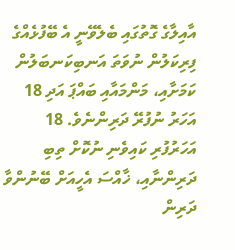އާއިލާގެ ގޮތުގައި ބެލެވޭނީ އެ ބޭފުޅެއްގެ ފިރިކަލުން ނުވަތަ އަނބިކަނބަލުން ކަމަށާއި، މަންމައާއި ބައްޕަ އަދި 18 އަހަރު ނުފުރޭ ދަރިންނެވެ. 18 އަހަރުފުރި ކައިވެނި ނުކޮށް ތިބި ދަރިންނާއި، ޚާއްސަ އެހީއަށް ބޭނުންވާ ދަރިން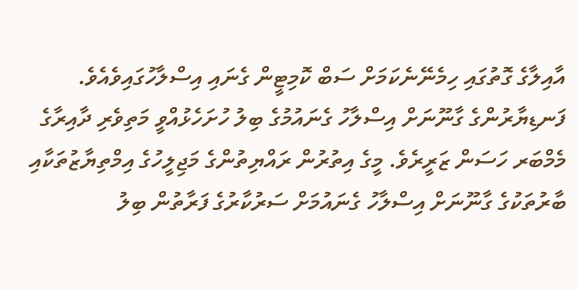އާއިލާގެ ގޮތުގައި ހިމެނޭނެކަމަށް ސަބް ކޮމިޓީން ގެނައި އިސްލާހުގައިވެއެވެ.
ފަނޑިޔާރުންގެ ގާނޫނަށް އިސްލާހު ގެނައުމުގެ ބިލު ހުށަހެޅުއްވީ މަތިވެރި ދާއިރާގެ މެމްބަރ ހަސަން ޒަރީރެވެ. މީގެ އިތުރުން ރައްޔިތުންގެ މަޖިލީހުގެ އިމްތިޔާޒުތަކާއި ބާރުތަކުގެ ގާނޫނަށް އިސްލާހު ގެނައުމަށް ސަރުކާރުގެ ފަރާތުން ބިލު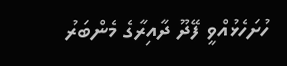ހުށަހެޅުއްވީ ފޭދޫ ދާއިރާގެ މެންބަރު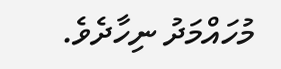މުހައްމަދު ނިހާދެވެ.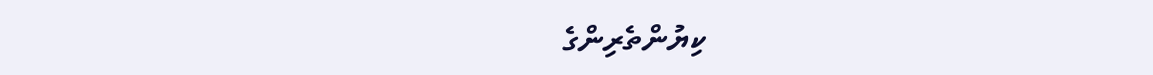ކިޔުންތެރިންގެ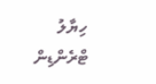ހިޔާލު
ޓްރެންޑިން